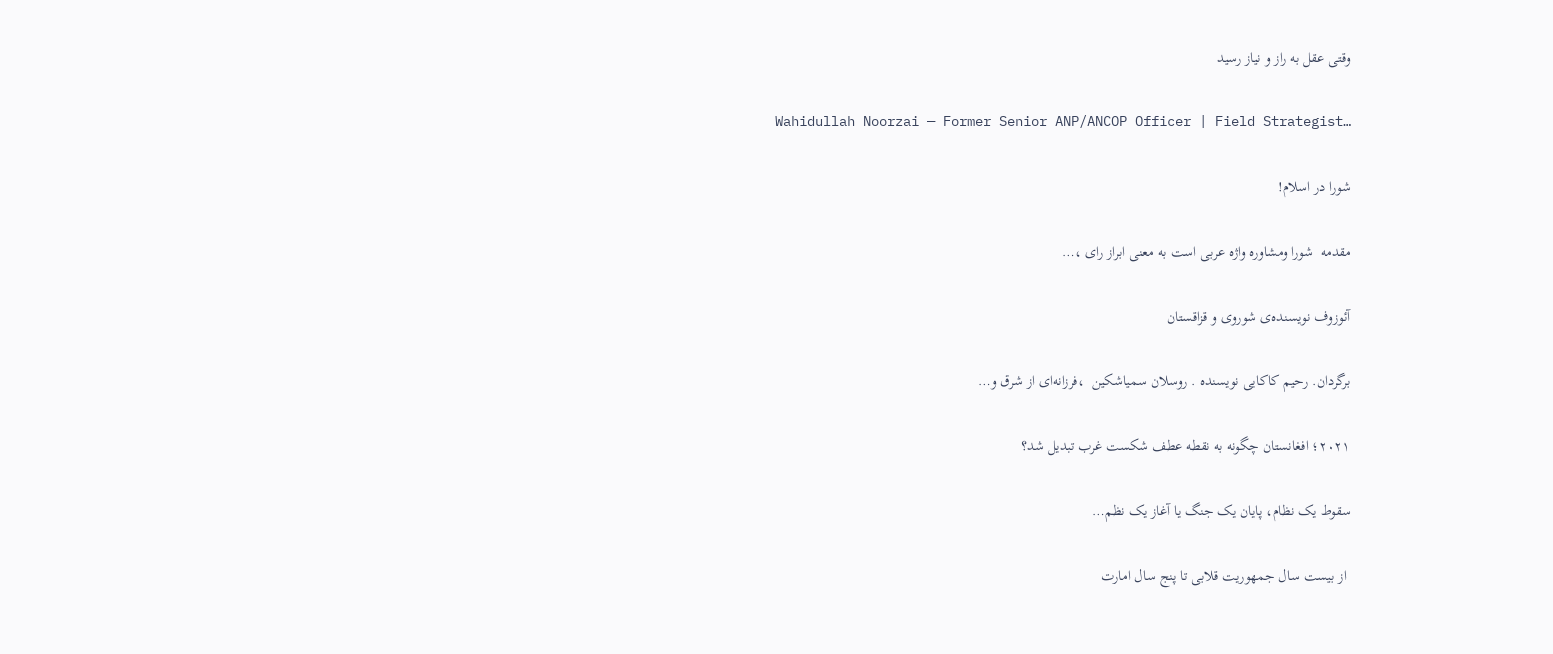وقتی عقل به راز و نیاز رسید

Wahidullah Noorzai — Former Senior ANP/ANCOP Officer | Field Strategist…

شورا در اسلام!

مقدمه  شورا ومشاوره واژه عربی است به معنی ابراز رای ،…

آئوزوف نویسنده‌ی شوروی و قزاقستان

برگردان. رحیم کاکایی نویسنده . روسلان سمیاشکین  ،فرزانه‌ای از شرق و…

۲۰۲۱؛ افغانستان چگونه به نقطه عطف شکست غرب تبدیل شد؟

سقوط یک نظام، پایان یک جنگ یا آغاز یک نظم…

 از بیست سال جمهوریت قلابی تا پنج سال امارت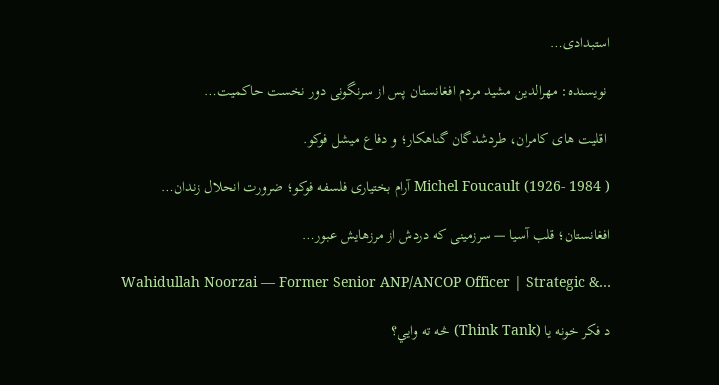استبدادی…

 نویسنده: مهرالدین مشید مردم افغانستان پس از سرنگونی دور نخست حاکمیت…

 اقلیت های کامران، طردشدگان گناهکار؛ و دفاع میشل فوکو.

Michel Foucault (1926- 1984 ) آرام بختیاری فلسفه فوکو؛ ضرورت انحلال زندان…

افغانستان؛ قلب آسیا — سرزمینی که دردش از مرزهایش عبور…

Wahidullah Noorzai — Former Senior ANP/ANCOP Officer | Strategic &…

د فکر خونه یا (Think Tank) څه ته وایي؟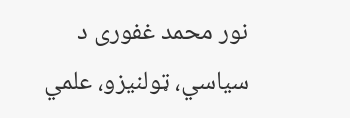نور محمد غفوری د سیاسي، ټولنیزو، علمي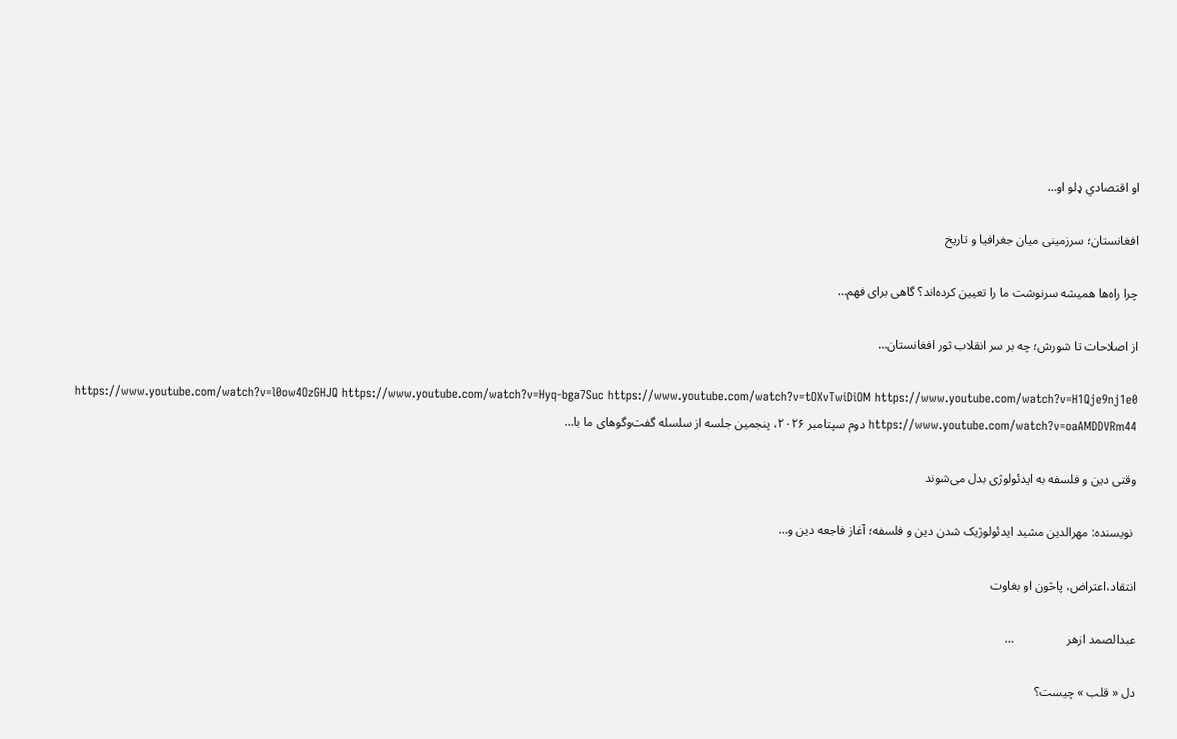او اقتصادي ډلو او…

افغانستان؛ سرزمینی میان جغرافیا و تاریخ

چرا راه‌ها همیشه سرنوشت ما را تعیین کرده‌اند؟ گاهی برای فهم…

از اصلاحات تا شورش؛ چه بر سر انقلاب ثور افغانستان…

https://www.youtube.com/watch?v=l0ow4OzGHJQ https://www.youtube.com/watch?v=Hyq-bga7Suc https://www.youtube.com/watch?v=tOXvTwiDiOM https://www.youtube.com/watch?v=H1Qje9nj1e0 https://www.youtube.com/watch?v=oaAMDDVRm44 دوم سپتامبر ۲۰۲۶، پنجمین جلسه از سلسله گفت‌وگوهای ما با…

وقتی دین و فلسفه به ایدئولوژی بدل می‌شوند

 نویسنده: مهرالدین مشید ایدئولوژیک شدن دین و فلسفه؛ آغاز فاجعه دین و…

انتقاد،اعتراض، پاڅون او بغاوت

عبدالصمد ازهر                 …

دل « قلب » چیست؟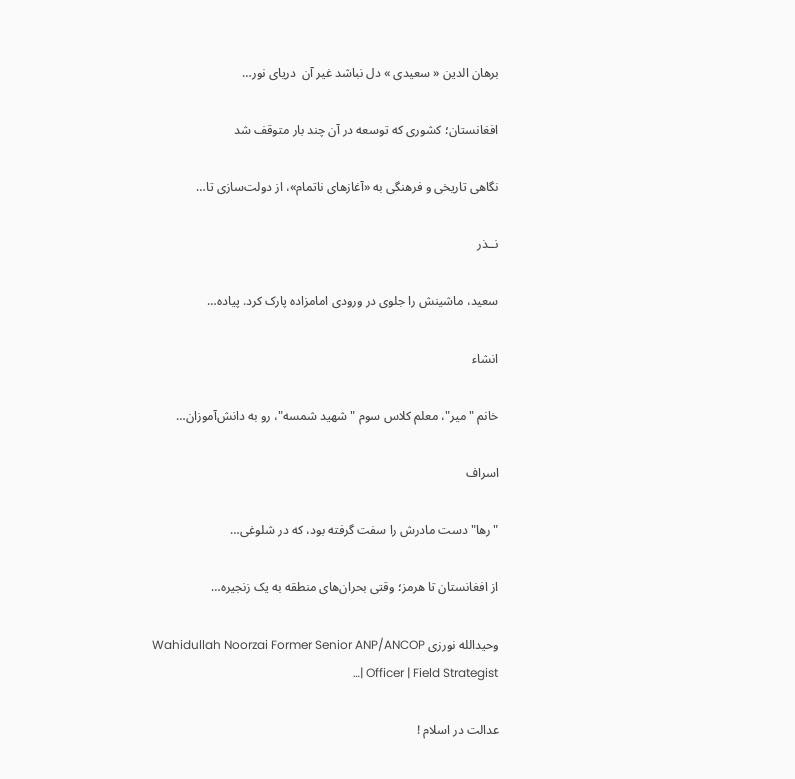برهان الدین « سعیدی » دل نباشد غیر آن  دریای نور…

افغانستان؛ کشوری که توسعه در آن چند بار متوقف شد

نگاهی تاریخی و فرهنگی به «آغازهای ناتمام»، از دولت‌سازی تا…

نــذر

سعید، ماشینش را جلوی در ورودی امامزاده پارک کرد. پیاده…

انشاء

خانم "میر"، معلم کلاس سوم "شهید شمسه"، رو به دانش‌آموزان…

اسراف

"رها" دست مادرش را سفت گرفته بود، که در شلوغی…

از افغانستان تا هرمز؛ وقتی بحران‌های منطقه به یک زنجیره…

وحیدالله نورزی Wahidullah Noorzai Former Senior ANP/ANCOP Officer | Field Strategist |…

عدالت در اسلام !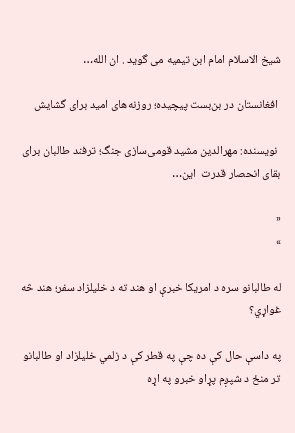شیخ الاسلام امام ابن تیمیه می گوید . ان الله…

 افغانستان در بن‌بست پیچیده؛ روزنه‌های امید برای گشایش

 نویسنده: مهرالدین مشید قومی‌سازی جنگ؛ ترفند طالبان برای بقای انحصار قدرت  این…

«
»

له طالبانو سره د امريکا خبرې او هند ته د خليلزاد سفر؛ هند څه غواړي؟

په داسې حال کې ده چې په قطر کې د زلمي خليلزاد او طالبانو تر منځ د شپږم پړاو خبرو په اړه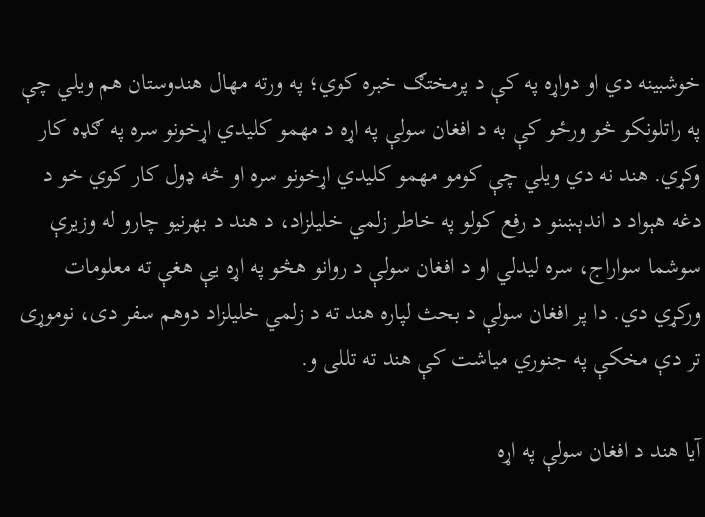خوشبينه دي او دواړه په کې د پرمختګ خبره کوي؛ په ورته مهال هندوستان هم ويلي چې په راتلونکو څو ورځو کې به د افغان سولې په اړه د مهمو کلیدي اړخونو سره په ګډه کار وکړي. هند نه دي ويلي چې کومو مهمو کليدي اړخونو سره او څه ډول کار کوي خو د دغه هېواد د اندېښنو د رفع کولو په خاطر زلمي خلیلزاد، د هند د بهرنیو چارو له وزیرې سوشما سواراج، سره لیدلي او د افغان سولې د روانو هڅو په اړه یې هغې ته معلومات ورکړي دي. دا پر افغان سولې د بحث لپاره هند ته د زلمي خلیلزاد دوهم سفر دی، نوموړی تر دې مخکې په جنوري میاشت کې هند ته تللی و.

آیا هند د افغان سولې په اړه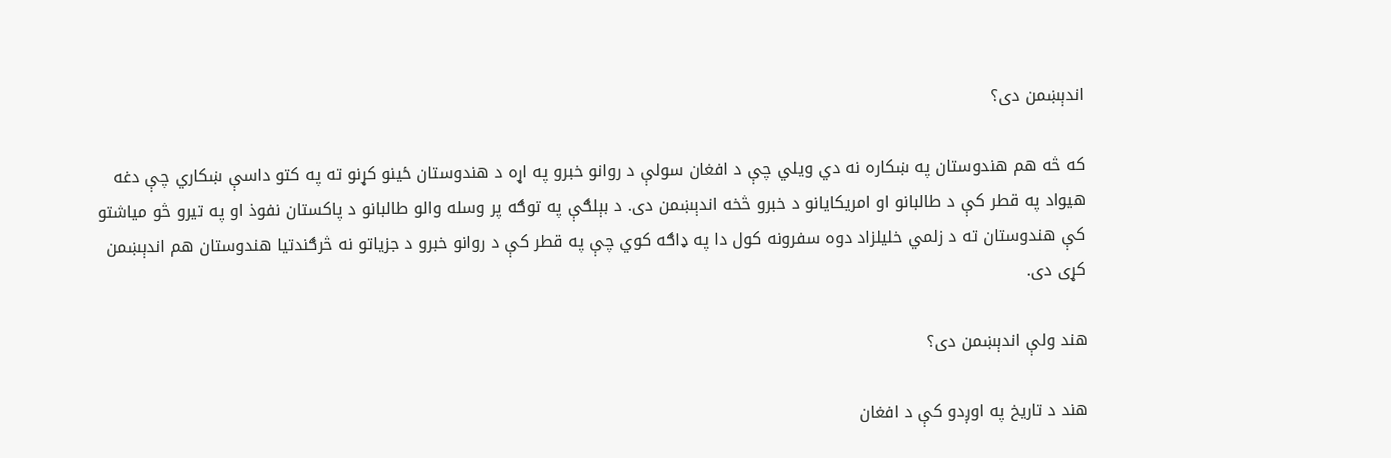اندېښمن دی؟

که څه هم هندوستان په ښکاره نه دي ويلي چې د افغان سولې د روانو خبرو په اړه د هندوستان ځينو کړنو ته په کتو داسې ښکاري چې دغه هيواد په قطر کې د طالبانو او امريکايانو د خبرو څخه اندېښمن دی. د بېلګې په توګه پر وسله والو طالبانو د پاکستان نفوذ او په تيرو څو مياشتو کې هندوستان ته د زلمي خليلزاد دوه سفرونه کول دا په ډاګه کوي چې په قطر کې د روانو خبرو د جزياتو نه څرګندتيا هندوستان هم اندېښمن کړی دی.

هند ولې اندېښمن دی؟

هند د تاريخ په اوږدو کې د افغان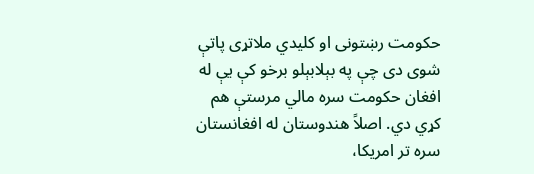حکومت رښتونی او کليدي ملاتړی پاتې شوی دی چې په بېلابېلو برخو کې يې له افغان حکومت سره مالي مرستې هم کړي دي. اصلاً هندوستان له افغانستان سره تر امریکا،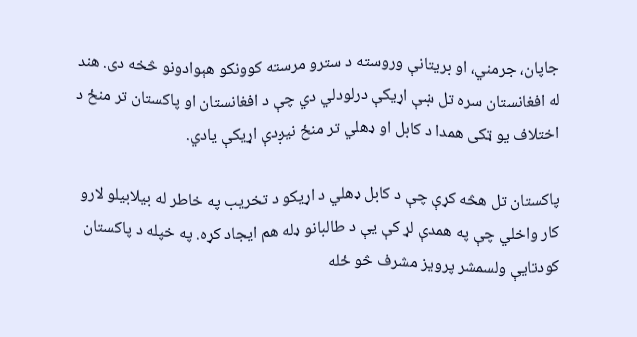جاپان، جرمني، او بریتانې وروسته د سترو مرسته کوونکو هېوادونو څخه دی. هند له افغانستان سره تل ښې اړيکې درلودلي دي چې د افغانستان او پاکستان تر منځ د اختلاف يو ټکی همدا د کابل او ډهلي تر منځ نيږدې اړيکې يادي.

پاکستان تل هڅه کړې چې د کابل ډهلي د اړیکو د تخريب په خاطر له بيلابيلو لارو کار واخلي چې په همدې لړ کې يې د طالبانو ډله هم ايجاد کړه. په خپله د پاکستان کودتايې ولسمشر پرويز مشرف څو ځله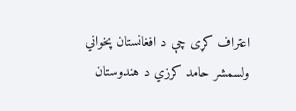اعتراف کړی چې د افغانستان پخواني ولسمشر حامد کرزي د هندوستان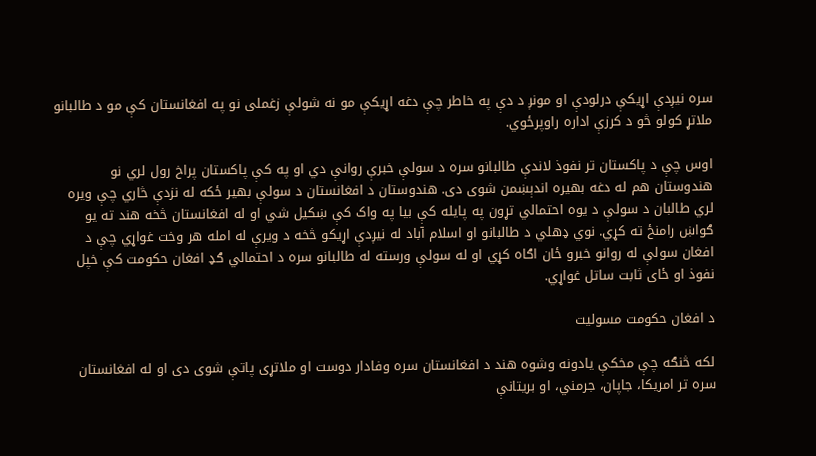سره نيږدې اړيکې درلودې او مونږ د دې په خاطر چې دغه اړيکې مو نه شولې زغملی نو په افغانستان کې مو د طالبانو ملاتړ کولو څو د کرزې اداره راوپرځوي.

اوس چې د پاکستان تر نفوذ لاندې طالبانو سره د سولې خبرې روانې دي او په کې پاکستان پراخ رول لري نو هندوستان هم له دغه بهيره اندېښمن شوی دی. هندوستان د افغانستان د سولې بهیر ځکه له نزدې څاري چې ویره لري طالبان د سولې د یوه احتمالي تړون په پایله کې بیا په واک کې ښکیل شي او له افغانستان څخه هند ته یو ګواښ رامنځ ته کړي. نوي ډهلي د طالبانو او اسلام آباد له نيږدې اړيکو څخه د ويرې له امله هر وخت غواړي چې د افغان سولې له روانو خبرو ځان اګاه کړي او له سولې ورسته له طالبانو سره د احتمالي ګډ افغان حکومت کې خپل نفوذ او ځای ثابت ساتل غواړي.

د افغان حکومت مسوليت

لکه څنګه چې مخکې يادونه وشوه هند د افغانستان سره وفادار دوست او ملاتړی پاتې شوی دی او له افغانستان سره تر امریکا، جاپان، جرمني، او بریتانې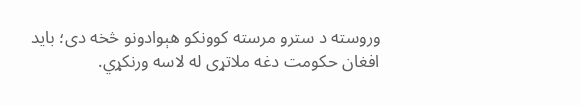وروسته د سترو مرسته کوونکو هېوادونو څخه دی؛ بايد افغان حکومت دغه ملاتړی له لاسه ورنکړي.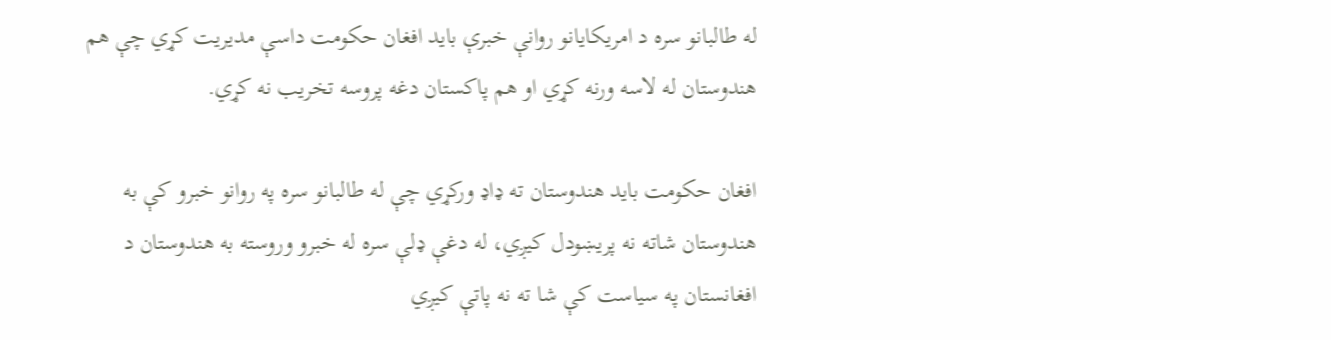له طالبانو سره د امريکايانو روانې خبرې بايد افغان حکومت داسې مديريت کړي چې هم هندوستان له لاسه ورنه کړي او هم پاکستان دغه پروسه تخريب نه کړي.

افغان حکومت بايد هندوستان ته ډاډ ورکړي چې له طالبانو سره په روانو خبرو کې به هندوستان شاته نه پريښودل کيږي، له دغې ډلې سره له خبرو وروسته به هندوستان د افغانستان په سياست کې شا ته نه پاتې کيږي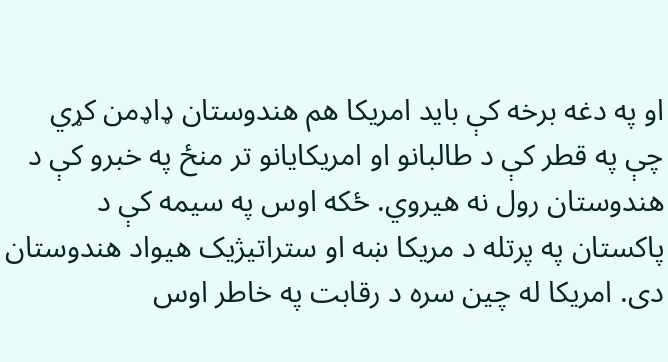او په دغه برخه کې بايد امريکا هم هندوستان ډاډمن کړي چې په قطر کې د طالبانو او امریکایانو تر منځ په خبرو کې د هندوستان رول نه هیروي. ځکه اوس په سيمه کې د پاکستان په پرتله د مريکا ښه او ستراتيژيک هيواد هندوستان دی. امريکا له چين سره د رقابت په خاطر اوس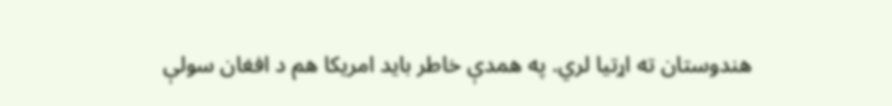هندوستان ته اړتيا لري. په همدې خاطر بايد امریکا هم د افغان سولې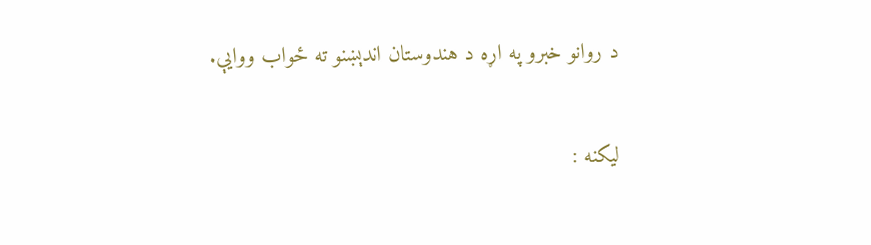د روانو خبرو په اړه د هندوستان اندېښنو ته ځواب ووايې.

لیکنه :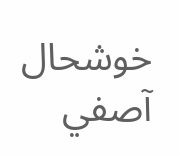خوشحال آصفي